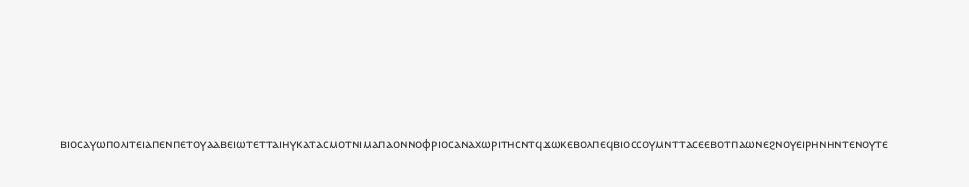ⲃⲓⲟⲥⲁⲩⲱⲡⲟⲗⲓⲧⲉⲓⲁⲡⲉⲛⲡⲉⲧⲟⲩⲁⲁⲃⲉⲓⲱⲧⲉⲧⲧⲁⲓⲏⲩⲕⲁⲧⲁⲥⲙⲟⲧⲛⲓⲙⲁⲡⲁⲟⲛⲛⲟⲫⲣⲓⲟⲥⲁⲛⲁⲭⲱⲣⲓⲧⲏⲥⲛⲧϥϫⲱⲕⲉⲃⲟⲗⲡⲉϥⲃⲓⲟⲥⲥⲟⲩⲙⲛⲧⲧⲁⲥⲉⲉⲃⲟⲧⲡⲁⲱⲛⲉϩⲛⲟⲩⲉⲓⲣⲏⲛⲏⲛⲧⲉⲛⲟⲩⲧⲉ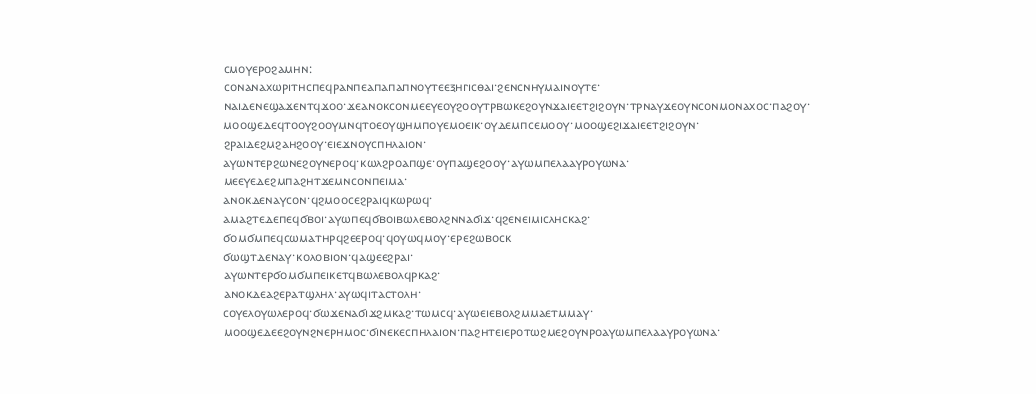ⲥⲙⲟⲩⲉⲣⲟϩⲁⲙⲏⲛ:
ⲥⲟⲛⲁⲛⲁⲭⲱⲣⲓⲧⲏⲥⲡⲉϥⲣⲁⲛⲡⲉⲁⲡⲁⲡⲁⲡⲛⲟⲩⲧⲉⲉⲝⲏⲅⲓⲥⲑⲁⲓ·ϩⲉⲛⲥⲛⲏⲩⲙⲁⲓⲛⲟⲩⲧⲉ·
ⲛⲁⲓⲇⲉⲛⲉϣⲁϫⲉⲛⲧϥϫⲟⲟ·ϫⲉⲁⲛⲟⲕⲥⲟⲛⲙⲉⲉⲩⲉⲟⲩϩⲟⲟⲩⲧⲣⲃⲱⲕⲉϩⲟⲩⲛϫⲁⲓⲉⲉⲧϩⲓϩⲟⲩⲛ·ⲧⲣⲛⲁⲩϫⲉⲟⲩⲛⲥⲟⲛⲙⲟⲛⲁⲭⲟⲥ·ⲡⲁϩⲟⲩ·
ⲙⲟⲟϣⲉⲇⲉϥⲧⲟⲟⲩϩⲟⲟⲩⲙⲛϥⲧⲟⲉⲟⲩϣⲏⲙⲡⲟⲩⲉⲙⲟⲉⲓⲕ·ⲟⲩⲇⲉⲙⲡⲥⲉⲙⲟⲟⲩ·ⲙⲟⲟϣⲉϩⲓϫⲁⲓⲉⲉⲧϩⲓϩⲟⲩⲛ·
ϩⲣⲁⲓⲇⲉϩⲙϩⲁⲏϩⲟⲟⲩ·ⲉⲓⲉϫⲛⲟⲩⲥⲡⲏⲗⲁⲓⲟⲛ·
ⲁⲩⲱⲛⲧⲉⲣϩⲱⲛⲉϩⲟⲩⲛⲉⲣⲟϥ·ⲕⲱⲗϩⲣⲟⲁⲡϣⲉ·ⲟⲩⲡⲁϣⲉϩⲟⲟⲩ·ⲁⲩⲱⲙⲡⲉⲗⲁⲁⲩⲣⲟⲩⲱⲛⲁ·
ⲙⲉⲉⲩⲉⲇⲉϩⲙⲡⲁϩⲏⲧϫⲉⲙⲛⲥⲟⲛⲡⲉⲓⲙⲁ·
ⲁⲛⲟⲕⲇⲉⲛⲁⲩⲥⲟⲛ·ϥϩⲙⲟⲟⲥⲉϩⲣⲁⲓϥⲕⲱⲣⲱϥ·
ⲁⲙⲁϩⲧⲉⲇⲉⲡⲉϥϭⲃⲟⲓ·ⲁⲩⲱⲡⲉϥϭⲃⲟⲓⲃⲱⲗⲉⲃⲟⲗϩⲛⲛⲁϭⲓϫ·ϥϩⲉⲛⲉⲓⲙⲓⲥⲗⲏⲥⲕⲁϩ·
ϭⲟⲙϭⲙⲡⲉϥⲥⲱⲙⲁⲧⲏⲣϥϩⲉⲉⲣⲟϥ·ϥⲟⲩⲱϥⲙⲟⲩ·ⲉⲣⲉϩⲱⲃⲟⲥⲕ
ϭⲱϣⲧⲇⲉⲛⲁⲩ·ⲕⲟⲗⲟⲃⲓⲟⲛ·ϥⲁϣⲉⲉϩⲣⲁⲓ·
ⲁⲩⲱⲛⲧⲉⲣϭⲟⲙϭⲙⲡⲉⲓⲕⲉⲧϥⲃⲱⲗⲉⲃⲟⲗϥⲣⲕⲁϩ·
ⲁⲛⲟⲕⲇⲉⲁϩⲉⲣⲁⲧϣⲗⲏⲗ·ⲁⲩⲱϥⲓⲧⲁⲥⲧⲟⲗⲏ·
ⲥⲟⲩⲉⲗⲟⲩⲱⲗⲉⲣⲟϥ·ϭⲱϫⲉⲛⲁϭⲓϫϩⲙⲕⲁϩ·ⲧⲱⲙⲥϥ·ⲁⲩⲱⲉⲓⲉⲃⲟⲗϩⲙⲙⲁⲉⲧⲙⲙⲁⲩ·
ⲙⲟⲟϣⲉⲇⲉⲉϩⲟⲩⲛϩⲛⲉⲣⲏⲙⲟⲥ·ϭⲓⲛⲉⲕⲉⲥⲡⲏⲗⲁⲓⲟⲛ·ⲡⲁϩⲏⲧⲉⲓⲉⲣⲟⲧⲱϩⲙⲉϩⲟⲩⲛⲣⲟⲁⲩⲱⲙⲡⲉⲗⲁⲁⲩⲣⲟⲩⲱⲛⲁ·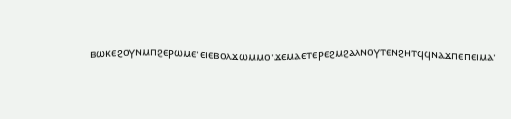ⲃⲱⲕⲉϩⲟⲩⲛⲙⲡϩⲉⲣⲱⲙⲉ·ⲉⲓⲉⲃⲟⲗϫⲱⲙⲙⲟ·ϫⲉⲙⲁⲉⲧⲉⲣⲉϩⲙϩⲁⲗⲛⲟⲩⲧⲉⲛϩⲏⲧϥϥⲛⲁϫⲡⲉⲡⲉⲓⲙⲁ·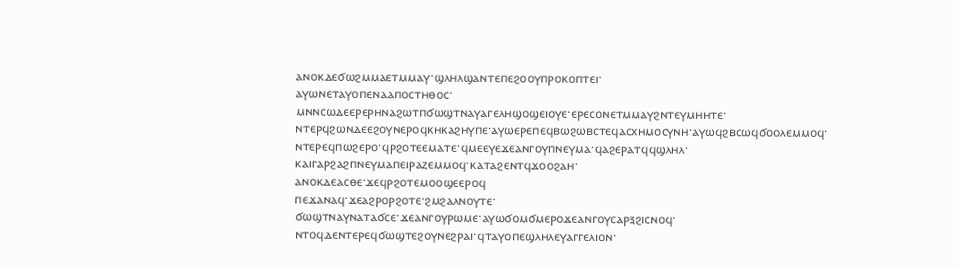ⲁⲛⲟⲕⲇⲉϭⲱϩⲙⲙⲁⲉⲧⲙⲙⲁⲩ·ϣⲗⲏⲗϣⲁⲛⲧⲉⲡⲉϩⲟⲟⲩⲡⲣⲟⲕⲟⲡⲧⲉⲓ·
ⲁⲩⲱⲛⲉⲧⲁⲩⲟⲡⲉⲛⲁⲁⲡⲟⲥⲧⲏⲑⲟⲥ·
ⲙⲛⲛⲥⲱⲇⲉⲉⲣⲉⲣⲏⲛⲁϩⲱⲧⲡϭⲱϣⲧⲛⲁⲩⲁⲅⲉⲗⲏϣⲟϣⲉⲓⲟⲩⲉ·ⲉⲣⲉⲥⲟⲛⲉⲧⲙⲙⲁⲩϩⲛⲧⲉⲩⲙⲏⲏⲧⲉ·
ⲛⲧⲉⲣϥϩⲱⲛⲇⲉⲉϩⲟⲩⲛⲉⲣⲟϥⲕⲏⲕⲁϩⲏⲩⲡⲉ·ⲁⲩⲱⲉⲣⲉⲡⲉϥⲃⲱϩⲱⲃⲥⲧⲉϥⲁⲥⲭⲏⲙⲟⲥⲩⲛⲏ·ⲁⲩⲱϥϩⲃⲥⲱϥϭⲟⲟⲗⲉⲙⲙⲟϥ·
ⲛⲧⲉⲣⲉϥⲡⲱϩⲉⲣⲟ·ϥⲣϩⲟⲧⲉⲉⲙⲁⲧⲉ·ϥⲙⲉⲉⲩⲉϫⲉⲁⲛⲅⲟⲩⲡⲛⲉⲩⲙⲁ·ϥⲁϩⲉⲣⲁⲧϥϥϣⲗⲏⲗ·
ⲕⲁⲓⲅⲁⲣϩⲁϩⲡⲛⲉⲩⲙⲁⲡⲉⲓⲣⲁⲍⲉⲙⲙⲟϥ·ⲕⲁⲧⲁϩⲉⲛⲧϥϫⲟⲟϩⲁⲏ·
ⲁⲛⲟⲕⲇⲉⲁⲥⲑⲉ·ϫⲉϥⲣϩⲟⲧⲉⲙⲟⲟϣⲉⲉⲣⲟϥ
ⲡⲉϫⲁⲛⲁϥ·ϫⲉⲁϩⲣⲟⲣϩⲟⲧⲉ·ϩⲙϩⲁⲗⲛⲟⲩⲧⲉ·
ϭⲱϣⲧⲛⲁⲩⲛⲁⲧⲁϭⲥⲉ·ϫⲉⲁⲛⲅⲟⲩⲣⲱⲙⲉ·ⲁⲩⲱϭⲟⲙϭⲙⲉⲣⲟϫⲉⲁⲛⲅⲟⲩⲥⲁⲣⲝϩⲓⲥⲛⲟϥ·
ⲛⲧⲟϥⲇⲉⲛⲧⲉⲣⲉϥϭⲱϣⲧⲉϩⲟⲩⲛⲉϩⲣⲁⲓ·ϥⲧⲁⲩⲟⲡⲉϣⲗⲏⲗⲉⲩⲁⲅⲅⲉⲗⲓⲟⲛ·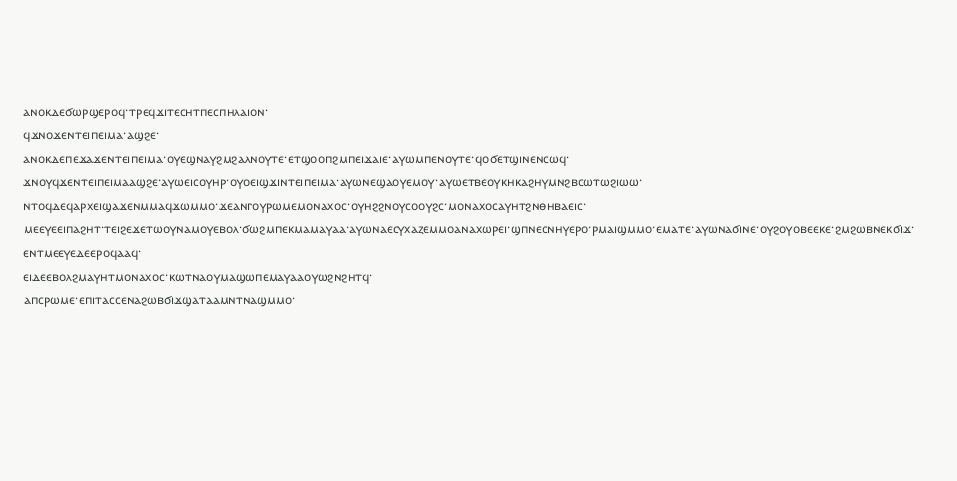ⲁⲛⲟⲕⲇⲉϭⲱⲣϣⲉⲣⲟϥ·ⲧⲣⲉϥϫⲓⲧⲉⲥⲏⲧⲡⲉⲥⲡⲏⲗⲁⲓⲟⲛ·
ϥϫⲛⲟϫⲉⲛⲧⲉⲓⲡⲉⲓⲙⲁ·ⲁϣϩⲉ·
ⲁⲛⲟⲕⲇⲉⲡⲉϫⲁϫⲉⲛⲧⲉⲓⲡⲉⲓⲙⲁ·ⲟⲩⲉϣⲛⲁⲩϩⲙϩⲁⲗⲛⲟⲩⲧⲉ·ⲉⲧϣⲟⲟⲡϩⲙⲡⲉⲓϫⲁⲓⲉ·ⲁⲩⲱⲙⲡⲉⲛⲟⲩⲧⲉ·ϥⲟϭⲉⲧϣⲓⲛⲉⲛⲥⲱϥ·
ϫⲛⲟⲩϥϫⲉⲛⲧⲉⲓⲡⲉⲓⲙⲁⲁϣϩⲉ·ⲁⲩⲱⲉⲓⲥⲟⲩⲏⲣ·ⲟⲩⲟⲉⲓϣϫⲓⲛⲧⲉⲓⲡⲉⲓⲙⲁ·ⲁⲩⲱⲛⲉϣⲁⲟⲩⲉⲙⲟⲩ·ⲁⲩⲱⲉⲧⲃⲉⲟⲩⲕⲏⲕⲁϩⲏⲩⲙⲛϩⲃⲥⲱⲧⲱϩⲓⲱⲱ·
ⲛⲧⲟϥⲇⲉϥⲁⲣⲭⲉⲓϣⲁϫⲉⲛⲙⲙⲁϥϫⲱⲙⲙⲟ·ϫⲉⲁⲛⲅⲟⲩⲣⲱⲙⲉⲙⲟⲛⲁⲭⲟⲥ·ⲟⲩⲏϩϩⲛⲟⲩⲥⲟⲟⲩϩⲥ·ⲙⲟⲛⲁⲭⲟⲥⲁⲩⲏⲧϩⲛⲑⲏⲃⲁⲉⲓⲥ·
ⲙⲉⲉⲩⲉⲉⲓⲡⲁϩⲏⲧ·ⲧⲉⲓϩⲉϫⲉⲧⲱⲟⲩⲛⲁⲙⲟⲩⲉⲃⲟⲗ·ϭⲱϩⲙⲡⲉⲕⲙⲁⲙⲁⲩⲁⲁ·ⲁⲩⲱⲛⲁⲉⲥⲩⲭⲁⲍⲉⲙⲙⲟⲁⲛⲁⲭⲱⲣⲉⲓ·ϣⲡⲛⲉⲥⲛⲏⲩⲉⲣⲟ·ⲣⲙⲁⲓϣⲙⲙⲟ·ⲉⲙⲁⲧⲉ·ⲁⲩⲱⲛⲁϭⲓⲛⲉ·ⲟⲩϩⲟⲩⲟⲃⲉⲉⲕⲉ·ϩⲙϩⲱⲃⲛⲉⲕϭⲓϫ·
ⲉⲛⲧⲙⲉⲉⲩⲉⲇⲉⲉⲣⲟϥⲁⲁϥ·
ⲉⲓⲇⲉⲉⲃⲟⲗϩⲙⲁⲩⲏⲧⲙⲟⲛⲁⲭⲟⲥ·ⲕⲱⲧⲛⲁⲟⲩⲙⲁϣⲱⲡⲉⲙⲁⲩⲁⲁⲟⲩⲱϩⲛϩⲏⲧϥ·
ⲁⲡⲥⲣⲱⲙⲉ·ⲉⲡⲓⲧⲁⲥⲥⲉⲛⲁϩⲱⲃϭⲓϫϣⲁⲧⲁⲁⲙⲛⲧⲛⲁϣⲙⲙⲟ·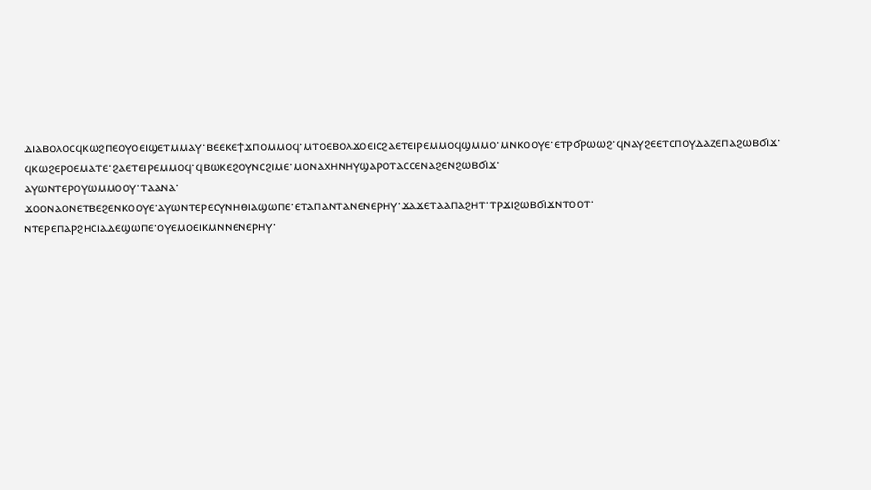ⲇⲓⲁⲃⲟⲗⲟⲥϥⲕⲱϩⲡⲉⲟⲩⲟⲉⲓϣⲉⲧⲙⲙⲁⲩ·ⲃⲉⲉⲕⲉϯϫⲡⲟⲙⲙⲟϥ·ⲙⲧⲟⲉⲃⲟⲗϫⲟⲉⲓⲥϩⲁⲉⲧⲉⲓⲣⲉⲙⲙⲟϥϣⲙⲙⲟ·ⲙⲛⲕⲟⲟⲩⲉ·ⲉⲧⲣϭⲣⲱⲱϩ·ϥⲛⲁⲩϩⲉⲉⲧⲥⲡⲟⲩⲇⲁⲍⲉⲡⲁϩⲱⲃϭⲓϫ·
ϥⲕⲱϩⲉⲣⲟⲉⲙⲁⲧⲉ·ϩⲁⲉⲧⲉⲓⲣⲉⲙⲙⲟϥ·ϥⲃⲱⲕⲉϩⲟⲩⲛⲥϩⲓⲙⲉ·ⲙⲟⲛⲁⲭⲏⲛⲏⲩϣⲁⲣⲟⲧⲁⲥⲥⲉⲛⲁϩⲉⲛϩⲱⲃϭⲓϫ·
ⲁⲩⲱⲛⲧⲉⲣⲟⲩⲱⲙⲙⲟⲟⲩ·ⲧⲁⲁⲛⲁ·
ϫⲟⲟⲛⲁⲟⲛⲉⲧⲃⲉϩⲉⲛⲕⲟⲟⲩⲉ·ⲁⲩⲱⲛⲧⲉⲣⲉⲥⲩⲛⲏⲑⲓⲁϣⲱⲡⲉ·ⲉⲧⲁⲡⲁⲛⲧⲁⲛⲉⲛⲉⲣⲏⲩ·ϫⲁϫⲉⲧⲁⲁⲡⲁϩⲏⲧ·ⲧⲣϫⲓϩⲱⲃϭⲓϫⲛⲧⲟⲟⲧ·
ⲛⲧⲉⲣⲉⲡⲁⲣϩⲏⲥⲓⲁⲇⲉϣⲱⲡⲉ·ⲟⲩⲉⲙⲟⲉⲓⲕⲙⲛⲛⲉⲛⲉⲣⲏⲩ·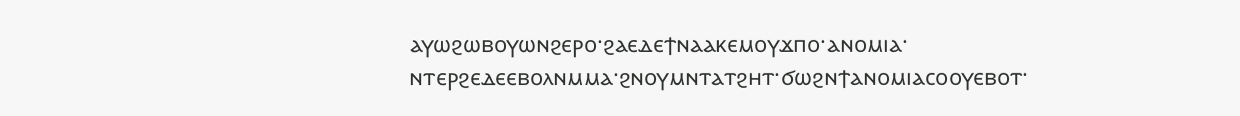ⲁⲩⲱϩⲱⲃⲟⲩⲱⲛϩⲉⲣⲟ·ϩⲁⲉⲇⲉϯⲛⲁⲁⲕⲉⲙⲟⲩϫⲡⲟ·ⲁⲛⲟⲙⲓⲁ·
ⲛⲧⲉⲣϩⲉⲇⲉⲉⲃⲟⲗⲛⲙⲙⲁ·ϩⲛⲟⲩⲙⲛⲧⲁⲧϩⲏⲧ·ϭⲱϩⲛϯⲁⲛⲟⲙⲓⲁⲥⲟⲟⲩⲉⲃⲟⲧ·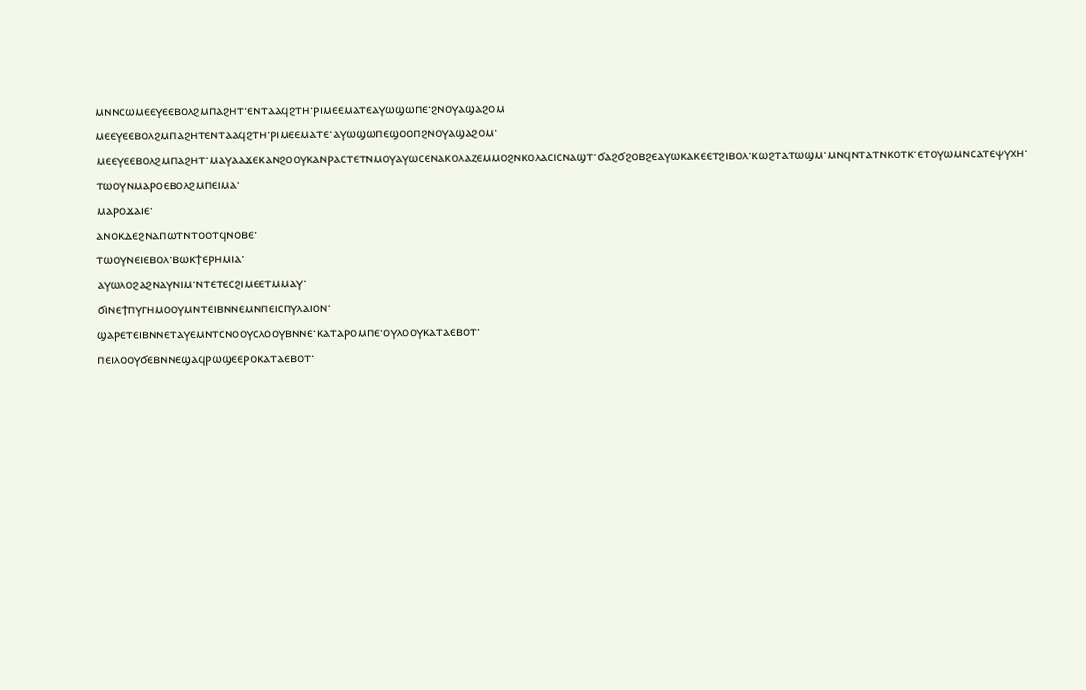ⲙⲛⲛⲥⲱⲙⲉⲉⲩⲉⲉⲃⲟⲗϩⲙⲡⲁϩⲏⲧ·ⲉⲛⲧⲁⲁϥϩⲧⲏ·ⲣⲓⲙⲉⲉⲙⲁⲧⲉⲁⲩⲱϣⲱⲡⲉ·ϩⲛⲟⲩⲁϣⲁϩⲟⲙ
ⲙⲉⲉⲩⲉⲉⲃⲟⲗϩⲙⲡⲁϩⲏⲧⲉⲛⲧⲁⲁϥϩⲧⲏ·ⲣⲓⲙⲉⲉⲙⲁⲧⲉ·ⲁⲩⲱϣⲱⲡⲉϣⲟⲟⲡϩⲛⲟⲩⲁϣⲁϩⲟⲙ·
ⲙⲉⲉⲩⲉⲉⲃⲟⲗϩⲙⲡⲁϩⲏⲧ·ⲙⲁⲩⲁⲁϫⲉⲕⲁⲛϩⲟⲟⲩⲕⲁⲛⲣⲁⲥⲧⲉⲧⲛⲙⲟⲩⲁⲩⲱⲥⲉⲛⲁⲕⲟⲗⲁⲍⲉⲙⲙⲟϩⲛⲕⲟⲗⲁⲥⲓⲥⲛⲁϣⲧ·ϭⲁϩϭϩⲟⲃϩⲉⲁⲩⲱⲕⲁⲕⲉⲉⲧϩⲓⲃⲟⲗ·ⲕⲱϩⲧⲁⲧⲱϣⲙ·ⲙⲛϥⲛⲧⲁⲧⲛⲕⲟⲧⲕ·ⲉⲧⲟⲩⲱⲙⲛⲥⲁⲧⲉⲯⲩⲭⲏ·
ⲧⲱⲟⲩⲛⲙⲁⲣⲟⲉⲃⲟⲗϩⲙⲡⲉⲓⲙⲁ·
ⲙⲁⲣⲟϫⲁⲓⲉ·
ⲁⲛⲟⲕⲇⲉϩⲛⲁⲡⲱⲧⲛⲧⲟⲟⲧϥⲛⲟⲃⲉ·
ⲧⲱⲟⲩⲛⲉⲓⲉⲃⲟⲗ·ⲃⲱⲕϯⲉⲣⲏⲙⲓⲁ·
ⲁⲩⲱⲗⲟϩⲁϩⲛⲁⲩⲛⲓⲙ·ⲛⲧⲉⲧⲉⲥϩⲓⲙⲉⲉⲧⲙⲙⲁⲩ·
ϭⲓⲛⲉϯⲡⲩⲅⲏⲙⲟⲟⲩⲙⲛⲧⲉⲓⲃⲛⲛⲉⲙⲛⲡⲉⲓⲥⲡⲩⲗⲁⲓⲟⲛ·
ϣⲁⲣⲉⲧⲉⲓⲃⲛⲛⲉⲧⲁⲩⲉⲙⲛⲧⲥⲛⲟⲟⲩⲥⲗⲟⲟⲩⲃⲛⲛⲉ·ⲕⲁⲧⲁⲣⲟⲙⲡⲉ·ⲟⲩⲗⲟⲟⲩⲕⲁⲧⲁⲉⲃⲟⲧ·
ⲡⲉⲓⲗⲟⲟⲩϭⲉⲃⲛⲛⲉϣⲁϥⲣⲱϣⲉⲉⲣⲟⲕⲁⲧⲁⲉⲃⲟⲧ·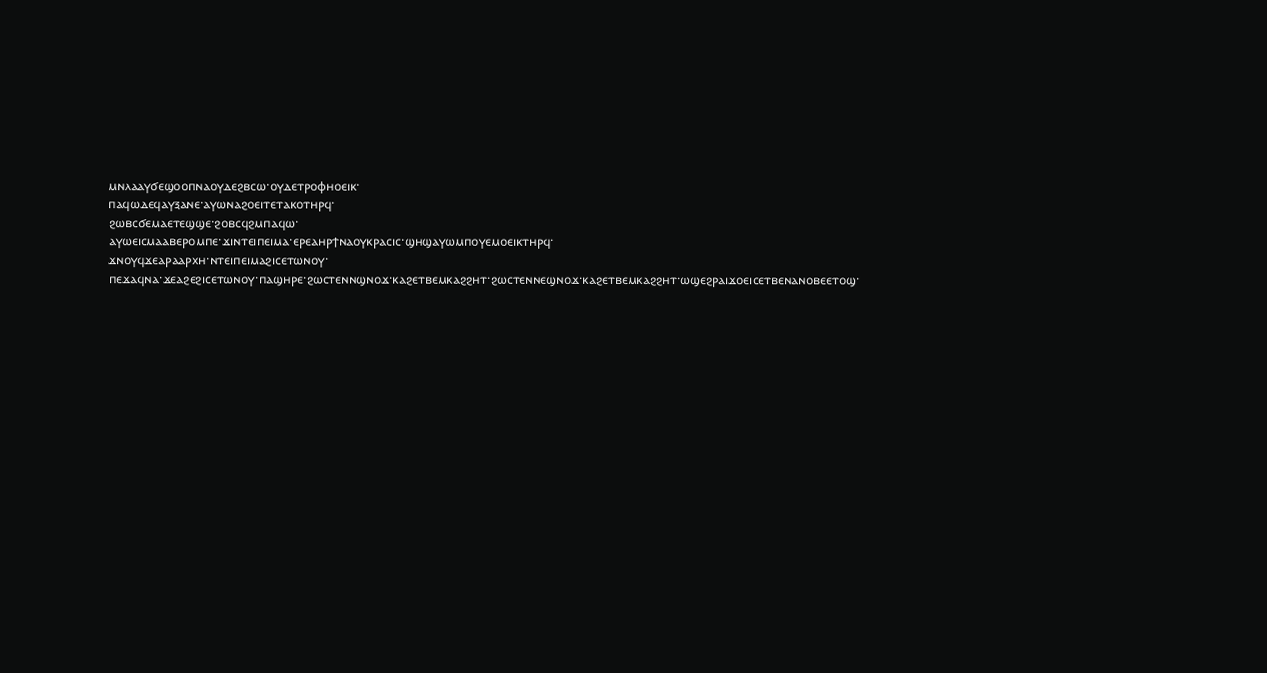ⲙⲛⲗⲁⲁⲩϭⲉϣⲟⲟⲡⲛⲁⲟⲩⲇⲉϩⲃⲥⲱ·ⲟⲩⲇⲉⲧⲣⲟⲫⲏⲟⲉⲓⲕ·
ⲡⲁϥⲱⲇⲉϥⲁⲩⲝⲁⲛⲉ·ⲁⲩⲱⲛⲁϩⲟⲉⲓⲧⲉⲧⲁⲕⲟⲧⲏⲣϥ·
ϩⲱⲃⲥϭⲉⲙⲁⲉⲧⲉϣϣⲉ·ϩⲟⲃⲥϥϩⲙⲡⲁϥⲱ·
ⲁⲩⲱⲉⲓⲥⲙⲁⲁⲃⲉⲣⲟⲙⲡⲉ·ϫⲓⲛⲧⲉⲓⲡⲉⲓⲙⲁ·ⲉⲣⲉⲁⲏⲣϯⲛⲁⲟⲩⲕⲣⲁⲥⲓⲥ·ϣⲏϣⲁⲩⲱⲙⲡⲟⲩⲉⲙⲟⲉⲓⲕⲧⲏⲣϥ·
ϫⲛⲟⲩϥϫⲉⲁⲣⲁⲁⲣⲭⲏ·ⲛⲧⲉⲓⲡⲉⲓⲙⲁϩⲓⲥⲉⲧⲱⲛⲟⲩ·
ⲡⲉϫⲁϥⲛⲁ·ϫⲉⲁϩⲉϩⲓⲥⲉⲧⲱⲛⲟⲩ·ⲡⲁϣⲏⲣⲉ·ϩⲱⲥⲧⲉⲛⲛϣⲛⲟϫ·ⲕⲁϩⲉⲧⲃⲉⲙⲕⲁϩϩⲏⲧ·ϩⲱⲥⲧⲉⲛⲛⲉϣⲛⲟϫ·ⲕⲁϩⲉⲧⲃⲉⲙⲕⲁϩϩⲏⲧ·ⲱϣⲉϩⲣⲁⲓϫⲟⲉⲓⲥⲉⲧⲃⲉⲛⲁⲛⲟⲃⲉⲉⲧⲟϣ·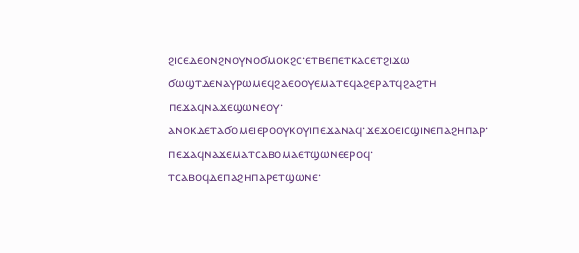ϩⲓⲥⲉⲇⲉⲟⲛϩⲛⲟⲩⲛⲟϭⲙⲟⲕϩⲥ·ⲉⲧⲃⲉⲡⲉⲧⲕⲁⲥⲉⲧϩⲓϫⲱ
ϭⲱϣⲧⲇⲉⲛⲁⲩⲣⲱⲙⲉϥϩⲁⲉⲟⲟⲩⲉⲙⲁⲧⲉϥⲁϩⲉⲣⲁⲧϥϩⲁϩⲧⲏ
ⲡⲉϫⲁϥⲛⲁϫⲉϣⲱⲛⲉⲟⲩ·
ⲁⲛⲟⲕⲇⲉⲧⲁϭⲟⲙⲉⲓⲉⲣⲟⲟⲩⲕⲟⲩⲓⲡⲉϫⲁⲛⲁϥ·ϫⲉϫⲟⲉⲓⲥϣⲓⲛⲉⲡⲁϩⲏⲡⲁⲣ·
ⲡⲉϫⲁϥⲛⲁϫⲉⲙⲁⲧⲥⲁⲃⲟⲙⲁⲉⲧϣⲱⲛⲉⲉⲣⲟϥ·
ⲧⲥⲁⲃⲟϥⲇⲉⲡⲁϩⲏⲡⲁⲣⲉⲧϣⲱⲛⲉ·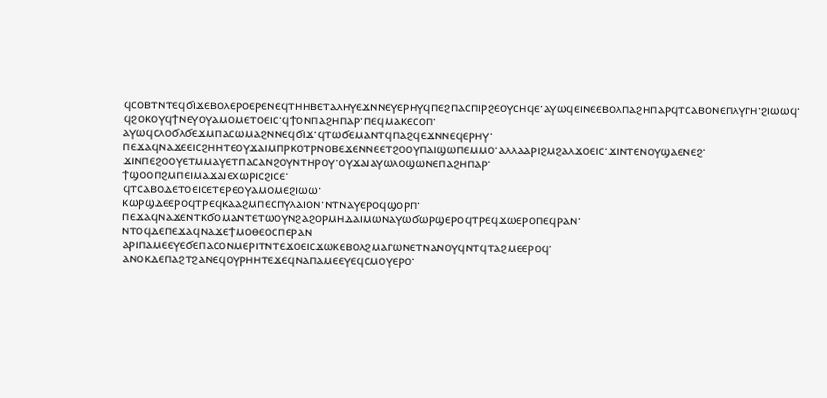ϥⲥⲟⲃⲧⲛⲧⲉϥϭⲓϫⲉⲃⲟⲗⲉⲣⲟⲉⲣⲉⲛⲉϥⲧⲏⲏⲃⲉⲧⲁⲗⲏⲩⲉϫⲛⲛⲉⲩⲉⲣⲏⲩϥⲡⲉϩⲡⲁⲥⲡⲓⲣϩⲉⲟⲩⲥⲏϥⲉ·ⲁⲩⲱϥⲉⲓⲛⲉⲉⲃⲟⲗⲡⲁϩⲏⲡⲁⲣϥⲧⲥⲁⲃⲟⲛⲉⲡⲗⲩⲅⲏ·ϩⲓⲱⲱϥ·
ϥϩⲟⲕⲟⲩϥϯⲛⲉⲩⲟⲩⲁⲙⲟⲙⲉⲧⲟⲉⲓⲥ·ϥϯⲟⲛⲡⲁϩⲏⲡⲁⲣ·ⲡⲉϥⲙⲁⲕⲉⲥⲟⲡ·
ⲁⲩⲱϥⲥⲗⲟϭⲗϭⲉϫⲙⲡⲁⲥⲱⲙⲁϩⲛⲛⲉϥϭⲓϫ·ϥⲧⲱϭⲉⲙⲁⲛⲧϥⲡⲁϩϥⲉϫⲛⲛⲉϥⲉⲣⲏⲩ·
ⲡⲉϫⲁϥⲛⲁϫⲉⲉⲓⲥϩⲏⲏⲧⲉⲟⲩϫⲁⲓⲙⲡⲣⲕⲟⲧⲣⲛⲟⲃⲉϫⲉⲛⲛⲉⲉⲧϩⲟⲟⲩⲡⲁⲓϣⲱⲡⲉⲙⲙⲟ·ⲁⲗⲗⲁⲁⲣⲓϩⲙϩⲁⲗϫⲟⲉⲓⲥ·ϫⲓⲛⲧⲉⲛⲟⲩϣⲁⲉⲛⲉϩ·
ϫⲓⲛⲡⲉϩⲟⲟⲩⲉⲧⲙⲙⲁⲩⲉⲧⲡⲁⲥⲁⲛϩⲟⲩⲛⲧⲏⲣⲟⲩ·ⲟⲩϫⲁⲓⲁⲩⲱⲗⲟϣⲱⲛⲉⲡⲁϩⲏⲡⲁⲣ·
ϯϣⲟⲟⲡϩⲙⲡⲉⲓⲙⲁϫⲁⲓⲉⲭⲱⲣⲓⲥϩⲓⲥⲉ·
ϥⲧⲥⲁⲃⲟⲇⲉⲧⲟⲉⲓⲥⲉⲧⲉⲣⲉⲟⲩⲁⲙⲟⲙⲉϩⲓⲱⲱ·
ⲕⲱⲣϣⲇⲉⲉⲣⲟϥⲧⲣⲉϥⲕⲁⲁϩⲙⲡⲉⲥⲡⲩⲗⲁⲓⲟⲛ·ⲛⲧⲛⲁⲩⲉⲣⲟϥϣⲟⲣⲡ·
ⲡⲉϫⲁϥⲛⲁϫⲉⲛⲧⲕϭⲟⲙⲁⲛⲧⲉⲧⲱⲟⲩⲛϩⲁϩⲟⲣⲙⲏⲇⲁⲓⲙⲱⲛⲁⲩⲱϭⲱⲣϣⲉⲣⲟϥⲧⲣⲉϥϫⲱⲉⲣⲟⲡⲉϥⲣⲁⲛ·
ⲛⲧⲟϥⲇⲉⲡⲉϫⲁϥⲛⲁϫⲉϯⲙⲟⲑⲉⲟⲥⲡⲉⲣⲁⲛ
ⲁⲣⲓⲡⲁⲙⲉⲉⲩⲉϭⲉⲡⲁⲥⲟⲛⲙⲉⲣⲓⲧⲛⲧⲉϫⲟⲉⲓⲥϫⲱⲕⲉⲃⲟⲗϩⲙⲁⲅⲱⲛⲉⲧⲛⲁⲛⲟⲩϥⲛⲧϥⲧⲁϩⲙⲉⲉⲣⲟϥ·
ⲁⲛⲟⲕⲇⲉⲡⲁϩⲧϩⲁⲛⲉϥⲟⲩⲣⲏⲏⲧⲉϫⲉϥⲛⲁⲡⲁⲙⲉⲉⲩⲉϥⲥⲙⲟⲩⲉⲣⲟ·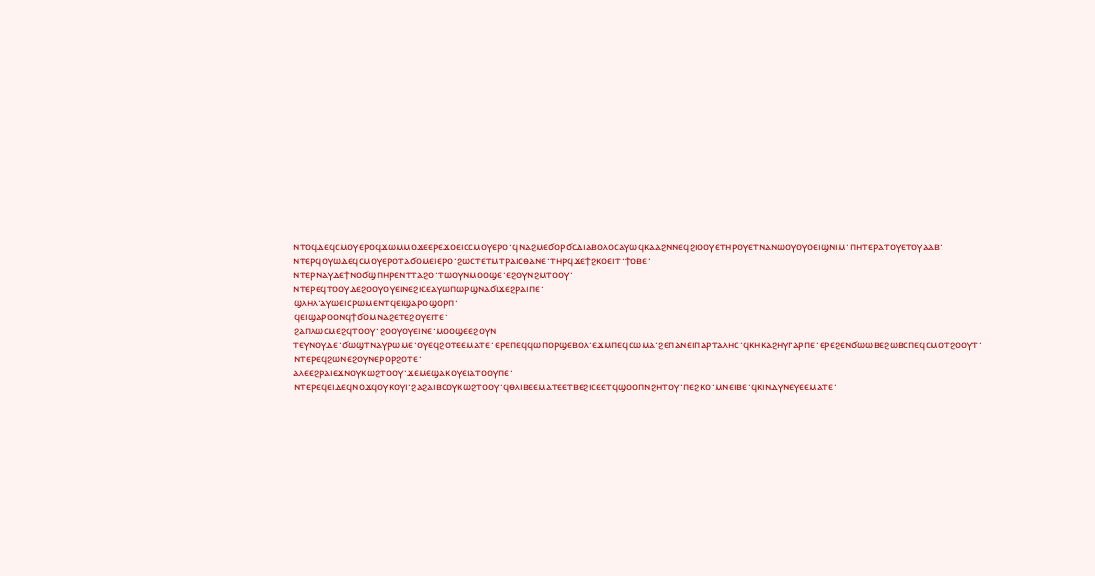ⲛⲧⲟϥⲇⲉϥⲥⲙⲟⲩⲉⲣⲟϥϫⲱⲙⲙⲟϫⲉⲉⲣⲉϫⲟⲉⲓⲥⲥⲙⲟⲩⲉⲣⲟ·ϥⲛⲁϩⲙⲉϭⲟⲣϭⲥⲇⲓⲁⲃⲟⲗⲟⲥⲁⲩⲱϥⲕⲁⲁϩⲛⲛⲉϥϩⲓⲟⲟⲩⲉⲧⲏⲣⲟⲩⲉⲧⲛⲁⲛⲱⲟⲩⲟⲩⲟⲉⲓϣⲛⲓⲙ·ⲡⲏⲧⲉⲣⲁⲧⲟⲩⲉⲧⲟⲩⲁⲁⲃ·
ⲛⲧⲉⲣϥⲟⲩⲱⲇⲉϥⲥⲙⲟⲩⲉⲣⲟⲧⲁϭⲟⲙⲉⲓⲉⲣⲟ·ϩⲱⲥⲧⲉⲧⲙⲧⲣⲁⲓⲥⲑⲁⲛⲉ·ⲧⲏⲣϥϫⲉϯϩⲕⲟⲉⲓⲧ·ϯⲟⲃⲉ·
ⲛⲧⲉⲣⲛⲁⲩⲇⲉϯⲛⲟϭϣⲡⲏⲣⲉⲛⲧⲧⲁϩⲟ·ⲧⲱⲟⲩⲛⲙⲟⲟϣⲉ·ⲉϩⲟⲩⲛϩⲙⲧⲟⲟⲩ·
ⲛⲧⲉⲣⲉϥⲧⲟⲟⲩⲇⲉϩⲟⲟⲩⲟⲩⲉⲓⲛⲉϩⲓⲥⲉⲁⲩⲱⲡⲱⲣϣⲛⲁϭⲓϫⲉϩⲣⲁⲓⲡⲉ·
ϣⲗⲏⲗ·ⲁⲩⲱⲉⲓⲥⲣⲱⲙⲉⲛⲧϥⲉⲓϣⲁⲣⲟϣⲟⲣⲡ·
ϥⲉⲓϣⲁⲣⲟⲟⲛϥϯϭⲟⲙⲛⲁϩⲉⲧⲉϩⲟⲩⲉⲓⲧⲉ·
ϩⲁⲡⲗⲱⲥⲙⲉϩϥⲧⲟⲟⲩ·ϩⲟⲟⲩⲟⲩⲉⲓⲛⲉ·ⲙⲟⲟϣⲉⲉϩⲟⲩⲛ
ⲧⲉⲩⲛⲟⲩⲇⲉ·ϭⲱϣⲧⲛⲁⲩⲣⲱⲙⲉ·ⲟⲩⲉϥϩⲟⲧⲉⲉⲙⲁⲧⲉ·ⲉⲣⲉⲡⲉϥϥⲱⲡⲟⲣϣⲉⲃⲟⲗ·ⲉϫⲙⲡⲉϥⲥⲱⲙⲁ·ϩⲉⲡⲁⲛⲉⲓⲡⲁⲣⲧⲁⲗⲏⲥ·ϥⲕⲏⲕⲁϩⲏⲩⲅⲁⲣⲡⲉ·ⲉⲣⲉϩⲉⲛϭⲱⲱⲃⲉϩⲱⲃⲥⲡⲉϥⲥⲙⲟⲧϩⲟⲟⲩⲧ·
ⲛⲧⲉⲣⲉϥϩⲱⲛⲉϩⲟⲩⲛⲉⲣⲟⲣϩⲟⲧⲉ·
ⲁⲗⲉⲉϩⲣⲁⲓⲉϫⲛⲟⲩⲕⲱϩⲧⲟⲟⲩ·ϫⲉⲙⲉϣⲁⲕⲟⲩⲉⲓⲁⲧⲟⲟⲩⲡⲉ·
ⲛⲧⲉⲣⲉϥⲉⲓⲇⲉϥⲛⲟϫϥⲟⲩⲕⲟⲩⲓ·ϩⲁϩⲁⲓⲃⲥⲟⲩⲕⲱϩⲧⲟⲟⲩ·ϥⲑⲗⲓⲃⲉⲉⲙⲁⲧⲉⲉⲧⲃⲉϩⲓⲥⲉⲉⲧϥϣⲟⲟⲡⲛϩⲏⲧⲟⲩ·ⲡⲉϩⲕⲟ·ⲙⲛⲉⲓⲃⲉ·ϥⲕⲓⲛⲇⲩⲛⲉⲩⲉⲉⲙⲁⲧⲉ·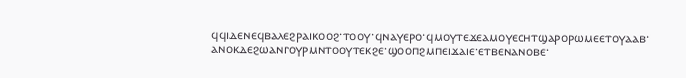ϥϥⲓⲇⲉⲛⲉϥⲃⲁⲗⲉϩⲣⲁⲓⲕⲟⲟϩ·ⲧⲟⲟⲩ·ϥⲛⲁⲩⲉⲣⲟ·ϥⲙⲟⲩⲧⲉϫⲉⲁⲙⲟⲩⲉⲥⲏⲧϣⲁⲣⲟⲣⲱⲙⲉⲉⲧⲟⲩⲁⲁⲃ·
ⲁⲛⲟⲕⲇⲉϩⲱⲁⲛⲅⲟⲩⲣⲙⲛⲧⲟⲟⲩⲧⲉⲕϩⲉ·ϣⲟⲟⲡϩⲙⲡⲉⲓϫⲁⲓⲉ·ⲉⲧⲃⲉⲛⲁⲛⲟⲃⲉ·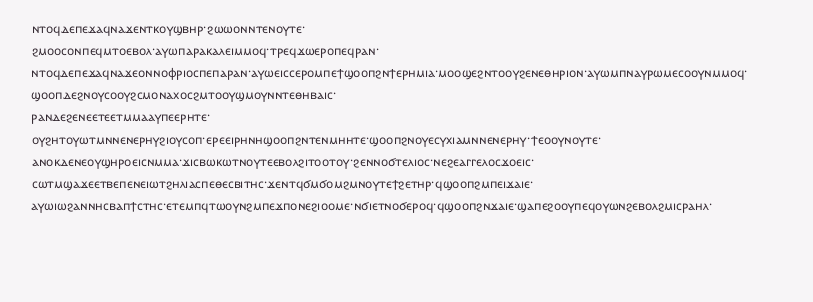ⲛⲧⲟϥⲇⲉⲡⲉϫⲁϥⲛⲁϫⲉⲛⲧⲕⲟⲩϣⲃⲏⲣ·ϩⲱⲱⲟⲛⲛⲧⲉⲛⲟⲩⲧⲉ·
ϩⲙⲟⲟⲥⲟⲛⲡⲉϥⲙⲧⲟⲉⲃⲟⲗ·ⲁⲩⲱⲡⲁⲣⲁⲕⲁⲗⲉⲓⲙⲙⲟϥ·ⲧⲣⲉϥϫⲱⲉⲣⲟⲡⲉϥⲣⲁⲛ·
ⲛⲧⲟϥⲇⲉⲡⲉϫⲁϥⲛⲁϫⲉⲟⲛⲛⲟⲫⲣⲓⲟⲥⲡⲉⲡⲁⲣⲁⲛ·ⲁⲩⲱⲉⲓⲥⲥⲉⲣⲟⲙⲡⲉϯϣⲟⲟⲡϩⲛϯⲉⲣⲏⲙⲓⲁ·ⲙⲟⲟϣⲉϩⲛⲧⲟⲟⲩϩⲉⲛⲉⲑⲏⲣⲓⲟⲛ·ⲁⲩⲱⲙⲡⲛⲁⲩⲣⲱⲙⲉⲥⲟⲟⲩⲛⲙⲙⲟϥ·
ϣⲟⲟⲡⲇⲉϩⲛⲟⲩⲥⲟⲟⲩϩⲥⲙⲟⲛⲁⲭⲟⲥϩⲙⲧⲟⲟⲩϣⲙⲟⲩⲛⲛⲧⲉⲑⲏⲃⲁⲓⲥ·
ⲣⲁⲛⲇⲉϩⲉⲛⲉⲉⲧⲉⲉⲧⲙⲙⲁⲁⲩⲡⲉⲉⲣⲏⲧⲉ·
ⲟⲩϩⲏⲧⲟⲩⲱⲧⲙⲛⲛⲉⲛⲉⲣⲏⲩϩⲓⲟⲩⲥⲟⲡ·ⲉⲣⲉⲉⲓⲣⲏⲛⲏϣⲟⲟⲡϩⲛⲧⲉⲛⲙⲏⲏⲧⲉ·ϣⲟⲟⲡϩⲛⲟⲩⲉⲥⲩⲭⲓⲁⲙⲛⲛⲉⲛⲉⲣⲏⲩ·ϯⲉⲟⲟⲩⲛⲟⲩⲧⲉ·
ⲁⲛⲟⲕⲇⲉⲛⲉⲟⲩϣⲏⲣⲟⲉⲓⲥⲛⲙⲙⲁ·ϫⲓⲥⲃⲱⲕⲱⲧⲛⲟⲩⲧⲉⲉⲃⲟⲗϩⲓⲧⲟⲟⲧⲟⲩ·ϩⲉⲛⲛⲟϭⲧⲉⲗⲓⲟⲥ·ⲛⲉϩⲉⲁⲅⲅⲉⲗⲟⲥϫⲟⲉⲓⲥ·
ⲥⲱⲧⲙϣⲁϫⲉⲉⲧⲃⲉⲡⲉⲛⲉⲓⲱⲧϩⲏⲗⲓⲁⲥⲡⲉⲑⲉⲥⲃⲓⲧⲏⲥ·ϫⲉⲛⲧϥϭⲙϭⲟⲙϩⲙⲛⲟⲩⲧⲉϯϩⲉⲧⲏⲣ·ϥϣⲟⲟⲡϩⲙⲡⲉⲓϫⲁⲓⲉ·
ⲁⲩⲱⲓⲱϩⲁⲛⲛⲏⲥⲃⲁⲡϯⲥⲧⲏⲥ·ⲉⲧⲉⲙⲡϥⲧⲱⲟⲩⲛϩⲙⲡⲉϫⲡⲟⲛⲉϩⲓⲟⲟⲙⲉ·ⲛϭⲓⲉⲧⲛⲟϭⲉⲣⲟϥ·ϥϣⲟⲟⲡϩⲛϫⲁⲓⲉ·ϣⲁⲡⲉϩⲟⲟⲩⲡⲉϥⲟⲩⲱⲛϩⲉⲃⲟⲗϩⲙⲓⲥⲣⲁⲏⲗ·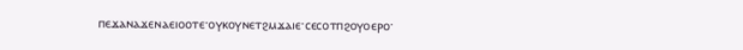ⲡⲉϫⲁⲛⲁϫⲉⲛⲁⲉⲓⲟⲟⲧⲉ·ⲟⲩⲕⲟⲩⲛⲉⲧϩⲙϫⲁⲓⲉ·ⲥⲉⲥⲟⲧⲡϩⲟⲩⲟⲉⲣⲟ·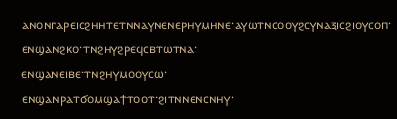ⲁⲛⲟⲛⲅⲁⲣⲉⲓⲥϩⲏⲏⲧⲉⲧⲛⲛⲁⲩⲛⲉⲛⲉⲣⲏⲩⲙⲏⲛⲉ·ⲁⲩⲱⲧⲛⲥⲟⲟⲩϩⲥⲩⲛⲁⲝⲓⲥϩⲓⲟⲩⲥⲟⲡ·
ⲉⲛϣⲁⲛϩⲕⲟ·ⲧⲛϩⲏⲩϩⲣⲉϥⲥⲃⲧⲱⲧⲛⲁ·
ⲉⲛϣⲁⲛⲉⲓⲃⲉ·ⲧⲛϩⲏⲩⲙⲟⲟⲩⲥⲱ·
ⲉⲛϣⲁⲛⲣⲁⲧϭⲟⲙϣⲁϯⲧⲟⲟⲧ·ϩⲓⲧⲛⲛⲉⲛⲥⲛⲏⲩ·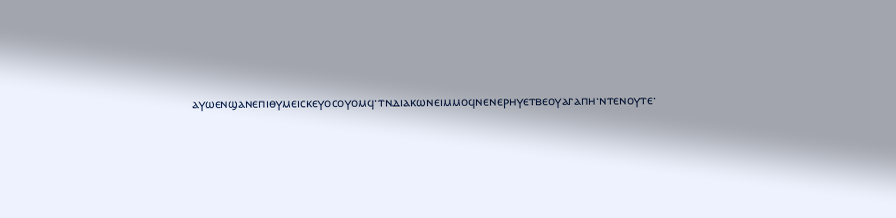ⲁⲩⲱⲉⲛϣⲁⲛⲉⲡⲓⲑⲩⲙⲉⲓⲥⲕⲉⲩⲟⲥⲟⲩⲟⲙϥ·ⲧⲛⲇⲓⲁⲕⲱⲛⲉⲓⲙⲙⲟϥⲛⲉⲛⲉⲣⲏⲩⲉⲧⲃⲉⲟⲩⲁⲅⲁⲡⲏ·ⲛⲧⲉⲛⲟⲩⲧⲉ·